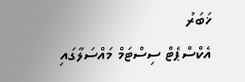ޚަބަރު
އެކްސްޕެޓް ސިސްޓަމް މައްސަލާގައި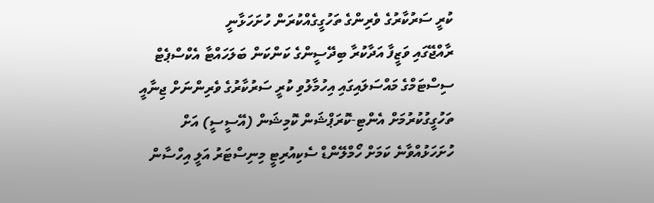ކުރީ ސަރުކާރުގެ ވެރިންގެ ތަހުގީގެއްކުރަން ހުށަހަޅާނީ
ރާއްޖޭގައި ވަޒީފާ އަދާކުރާ ބިދޭސީންގެ ކަންކަން ބަލަހައްޓާ އެކްސްޕެޓް ސިސްޓަމްގެ މައްސަލައިގައި އިހުމާލުވި ކުރީ ސަރުކާރުގެ ވެރިންނަށް ޖިނާއީ ތަހުގީގުކުރުމަށް އެންޓި-ކޮރަޕްޝަން ކޮމިޝަން (އޭސީސީ) އަށް ހުށަހަޅުއްވާނެ ކަމަށް ހޯމްލޭންޑް ސެކިއުރިޓީ މިނިސްޓަރު އަލީ އިހްސާން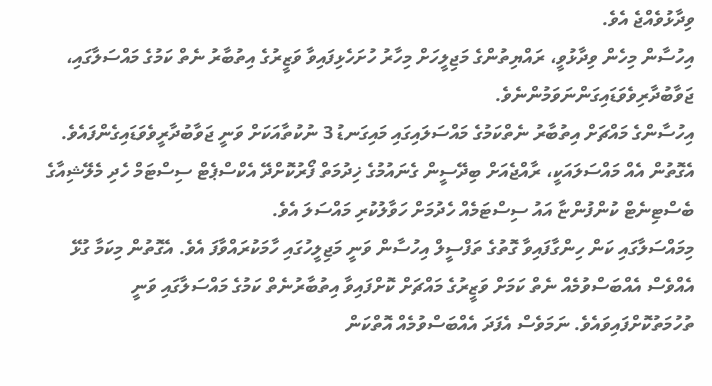ވިދާޅުވެއްޖެ އެވެ.
އިހުސާން މިހެން ވިދާޅުވީ، ރައްޔިތުންގެ މަޖިލީހަށް މިހާރު ހުށަހެޅިފައިވާ ވަޒީރުގެ އިތުބާރު ނެތް ކަމުގެ މައްސަލާގައި، ޖަވާބުދާރިވެވަޑައިގަންނަވަމުންނެވެ.
އިހުސާންގެ މައްޗަށް އިތުބާރު ނެތްކަމުގެ މައްސަލައިގައި މައިގަނޑު 3 ނުކުތާއަކަށް ވަނީ ޖަވާބުދާރީވެވަޑައިގެންފައެވެ. އެގޮތުން އެއް މައްސަލައަކީ، ރާއްޖެއަށް ބިދޭސީން ގެނައުމުގެ ޚިދުމަތް ފޯރުކޮށްދޭ އެކްސްޕެޓް ސިސްޓަމް ހެދި މެލޭޝިއާގެ ބެސްޓިނެޓް ކުންފުންޏާ އައު ސިސްޓަމެއް ހެދުމަށް ހަވާލުކުރި މައްސަލަ އެވެ.
މިމައްސަލާގައި ކަން ހިންގާފައިވާ ގޮތުގެ ތަފްސީލް އިހުސާން ވަނީ މަޖިލީހުގައި ހާމަކުރައްވާފަ އެވެ. އެގޮތުން މިކަމާ ގުޅޭ އެއްވެސް އެއްބަސްވުމެއް ނެތް ކަމަށް ވަޒީރުގެ މައްޗަށް ކޮށްފައިވާ އިތުބާރުނެތް ކަމުގެ މައްސަލާގައި ވަނީ ތުހުމަތުކޮށްފައިވައެވެ. ނަމަވެސް އެފަދަ އެއްބަސްވުމެއް އޮތްކަން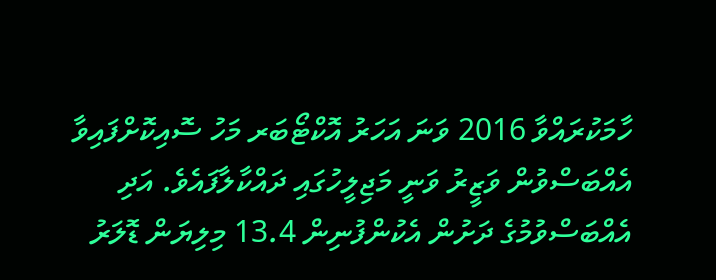ހާމަކުރައްވާ 2016 ވަނަ އަހަރު އޮކްޓޯބަރ މަހު ސޮއިކޮށްފައިވާ އެއްބަސްވުން ވަޒީރު ވަނީ މަޖިލީހުގައި ދައްކާލާފައެވެ. އަދި އެއްބަސްވުމުގެ ދަށުން އެކުންފުނިން 13.4 މިލިޔަން ޑޮލަރު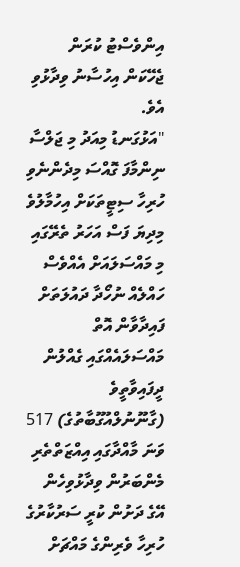އިންވެސްޓު ކުރަން ޖެހޭކަން އިހުސާނު ވިދާޅުވި އެވެ.
"އަޅުގަނޑު މިއަދު މި ޖަލްސާ ނިންމާފަ ގޮއްސަ މިދެންނެވި ހުރިހާ ސިޓީތަކަށް އިހުމާލުވެ މިދިޔަ ފަސް އަހަރު ތެރޭގައި މި މައްސަލައަށް އެއްވެސް ހައްލެއް ނުހޯދާ ދައުލަތަށް ފައިދާވާން އޮތް މައްސަލައެއްގައި ގެއްލުން ދީފައިވާތީވެ (ގާނޫނުލްއުގޫބާތުގެ) 517 ވަނަ މާއްދާގައި އިއްޒަތްތެރި މެންބަރުން ވިދާޅުވިހެން އޭގެ ދަށުން ކުރީ ސަރުކާރުގެ ހުރިހާ ވެރިންގެ މައްޗަށް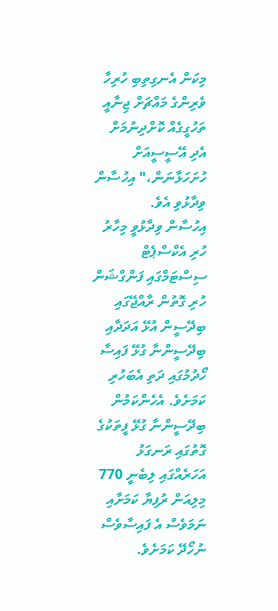މިކަން އެނގިތިބި ހުރިހާ ވެރިންގެ މައްޗަށް ޖިނާއީ ތަހުގީގެއް ކޮށްދިނުމަށް އެދި އޭސީސީއަށް ހުށަހަޅާނަން،" އިހުސާން ވިދާޅުވި އެވެ.
އިހުސާން ވިދާޅުވީ މިހާރު ހުރި އެކްސްޕެޓް ސިސްޓަމްގައި ފަންގްޝަން ހުރި ގޮތުން ރާއްޖޭގައި ބިދޭސީން އުޅޭ އަދަދާއި ބިދޭސީންނާ ގުޅޭ ފައިސާ ހޯދުމުގައި ދަތި އެބަހުރި ކަމަށެވެ. އެހެންކަމުން ބިދޭސީންނާ ގުޅޭ ފީތަކުގެ ގޮތުގައި ރަނގަޅު އަހަރެއްގައި ލިބެނީ 770 މިލިއަން ރުފިޔާ ކަމަށާއި ނަމަވެސް އެ ފައިސާވެސް ނުހޯދޭ ކަމަށެވެ.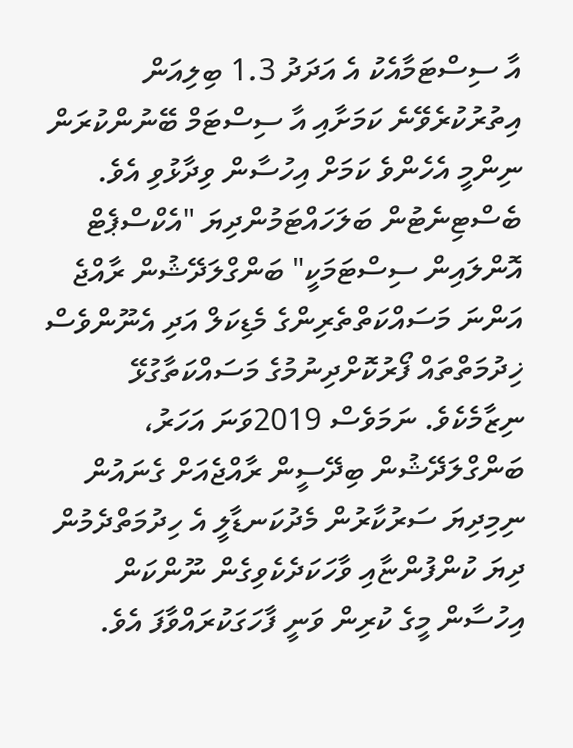އާ ސިސްޓަމާއެކު އެ އަދަދު 1.3 ބިލިއަން އިތުރުކުރެވޭނެ ކަމަށާއި އާ ސިސްޓަމް ބޭނުންކުރަން ނިންމީ އެހެންވެ ކަމަށް އިހުސާން ވިދާޅުވި އެވެ.
ބެސްޓިނެޓުން ބަލަހައްޓަމުންދިޔަ "އެކްސްޕެޓް އޮންލައިން ސިސްޓަމަކީ" ބަންގްލަދޭޝުން ރާއްޖެ އަންނަ މަސައްކަތްތެރިންގެ މެޑިކަލް އަދި އެނޫންވެސް ޚިދުމަތްތައް ފޯރުކޮށްދިނުމުގެ މަސައްކަތާގުޅޭ ނިޒާމެކެވެ. ނަމަވެސް 2019ވަނަ އަހަރު، ބަންގްލަދޭޝުން ބިދޭސީން ރާއްޖެއަށް ގެނައުން ނިމިދިޔަ ސަރުކާރުން މެދުކަނޑާލީ އެ ހިދުމަތްދެމުން ދިޔަ ކުންފުންޏާއި ވާހަކަދެކެވިގެން ނޫންކަން އިހުސާން މީގެ ކުރިން ވަނީ ފާހަގަކުރައްވާފަ އެވެ.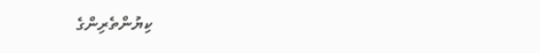ކިޔުންތެރިންގެ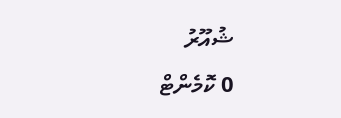ޝުއޫރު
0 ކޮމެންޓް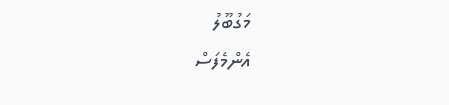މަގުބޫލު
އެންމެފަސް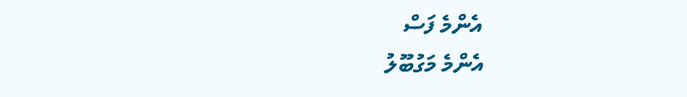އެންމެ ފަސް
އެންމެ މަގުބޫލު